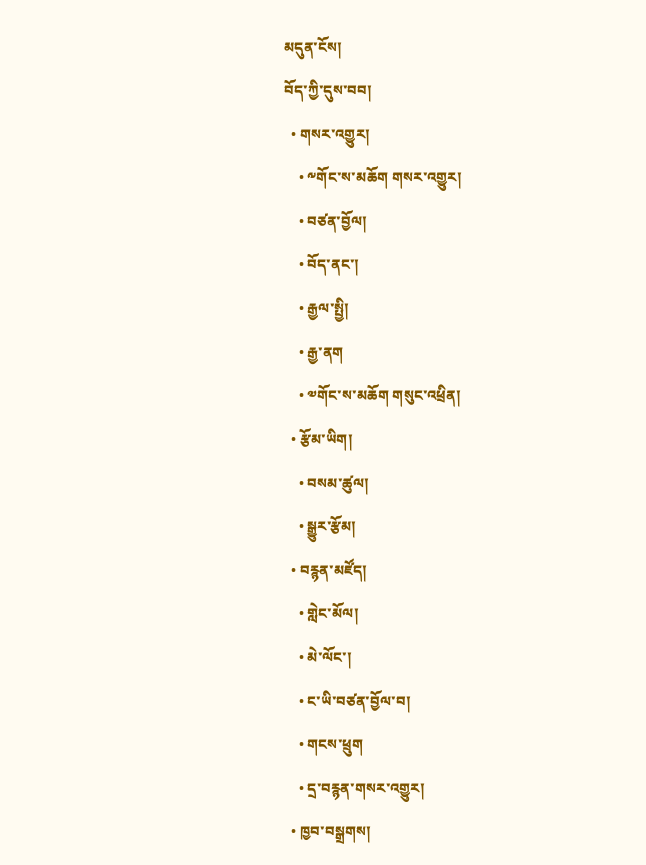མདུན་ངོས།
བོད་ཀྱི་དུས་བབ།
  • གསར་འགྱུར།
    • ༸གོང་ས་མཆོག གསར་འགྱུར།
    • བཙན་བྱོལ།
    • བོད་ནང་།
    • རྒྱལ་སྤྱི།
    • རྒྱ་ནག
    • ༧གོང་ས་མཆོག གསུང་འཕྲིན།
  • རྩོམ་ཡིག།
    • བསམ་ཚུལ།
    • སྒྱུར་རྩོམ།
  • བརྙན་མཛོད།
    • གླེང་མོལ།
    • མེ་ལོང་།
    • ང་ཡི་བཙན་བྱོལ་བ།
    • གངས་ཕྲུག
    • དྲ་བརྙན་གསར་འགྱུར།
  • ཁྱབ་བསྒྲགས།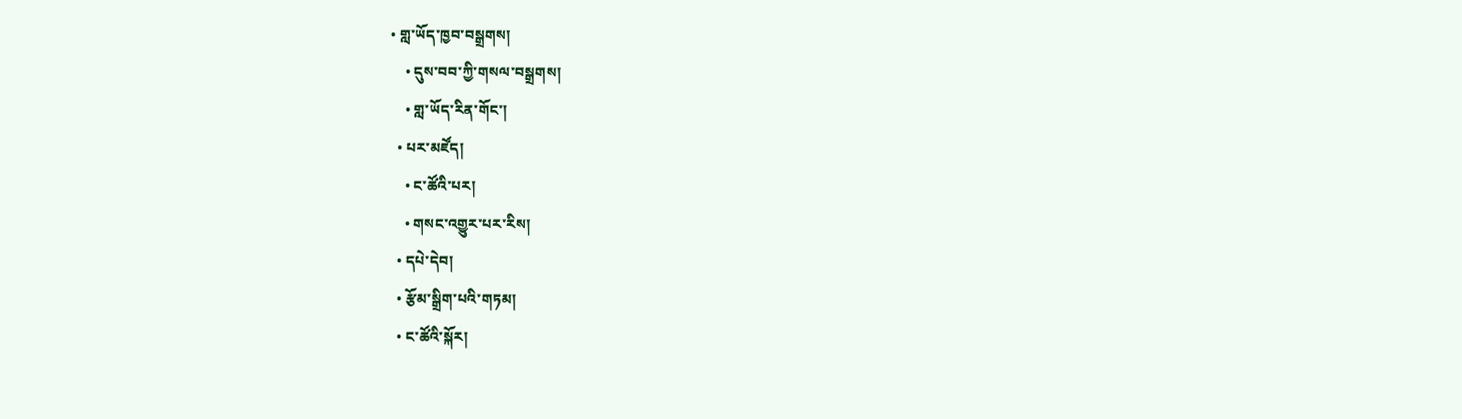• གླ་ཡོད་ཁྱབ་བསྒྲགས།
    • དུས་བབ་ཀྱི་གསལ་བསྒྲགས།
    • གླ་ཡོད་རིན་གོང་།
  • པར་མཛོད།
    • ང་ཚོའི་པར།
    • གསང་འགྱུར་པར་རིས།
  • དཔེ་དེབ།
  • རྩོམ་སྒྲིག་པའི་གཏམ།
  • ང་ཚོའི་སྐོར།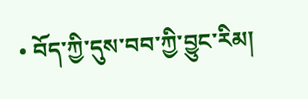• བོད་ཀྱི་དུས་བབ་ཀྱི་བྱུང་རིམ།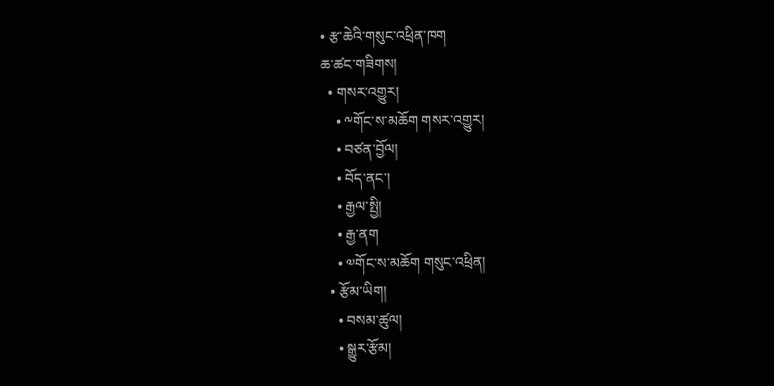• རྩ་ཆེའི་གསུང་འཕྲིན་ཁག
ཆ་ཚང་གཟིགས།
  • གསར་འགྱུར།
    • ༸གོང་ས་མཆོག གསར་འགྱུར།
    • བཙན་བྱོལ།
    • བོད་ནང་།
    • རྒྱལ་སྤྱི།
    • རྒྱ་ནག
    • ༧གོང་ས་མཆོག གསུང་འཕྲིན།
  • རྩོམ་ཡིག།
    • བསམ་ཚུལ།
    • སྒྱུར་རྩོམ།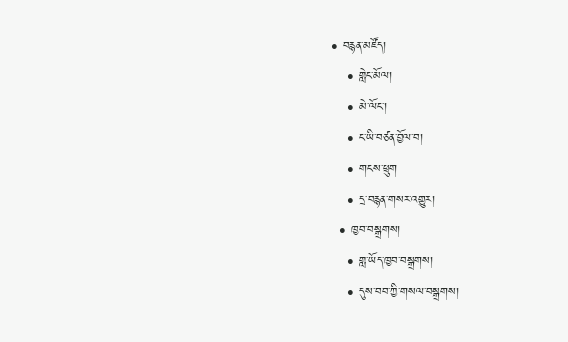• བརྙན་མཛོད།
    • གླེང་མོལ།
    • མེ་ལོང་།
    • ང་ཡི་བཙན་བྱོལ་བ།
    • གངས་ཕྲུག
    • དྲ་བརྙན་གསར་འགྱུར།
  • ཁྱབ་བསྒྲགས།
    • གླ་ཡོད་ཁྱབ་བསྒྲགས།
    • དུས་བབ་ཀྱི་གསལ་བསྒྲགས།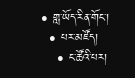• གླ་ཡོད་རིན་གོང་།
  • པར་མཛོད།
    • ང་ཚོའི་པར།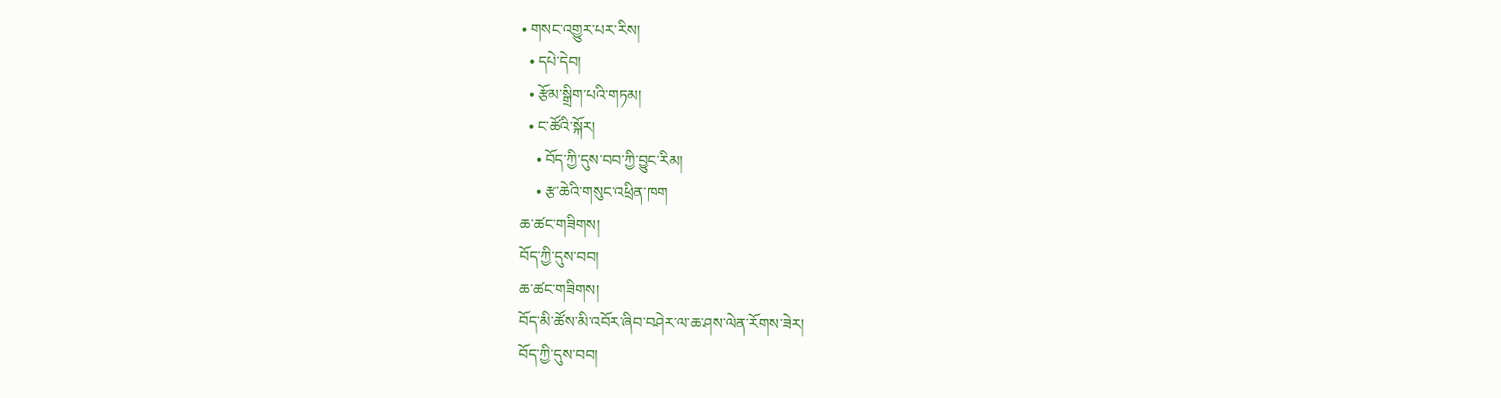• གསང་འགྱུར་པར་རིས།
  • དཔེ་དེབ།
  • རྩོམ་སྒྲིག་པའི་གཏམ།
  • ང་ཚོའི་སྐོར།
    • བོད་ཀྱི་དུས་བབ་ཀྱི་བྱུང་རིམ།
    • རྩ་ཆེའི་གསུང་འཕྲིན་ཁག
ཆ་ཚང་གཟིགས།
བོད་ཀྱི་དུས་བབ།
ཆ་ཚང་གཟིགས།
བོད་མི་ཚོས་མི་འབོར་ཞིབ་བཤེར་ལ་ཆ་ཤས་ལེན་རོགས་ཟེར།
བོད་ཀྱི་དུས་བབ།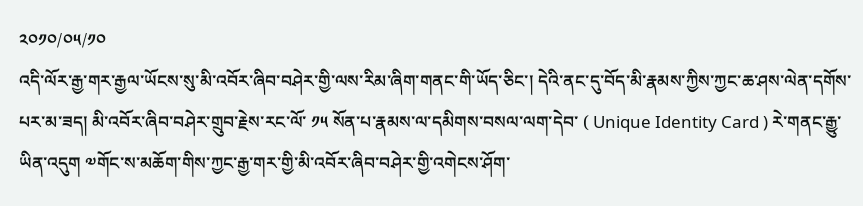༢༠༡༠/༠༥/༡༠
འདི་ལོར་རྒྱ་གར་རྒྱལ་ཡོངས་སུ་མི་འབོར་ཞིབ་བཤེར་གྱི་ལས་རིམ་ཞིག་གནང་གི་ཡོད་ཅིང་། དེའི་ནང་དུ་བོད་མི་རྣམས་ཀྱིས་ཀྱང་ཆ་ཤས་ལེན་དགོས་པར་མ་ཟད། མི་འབོར་ཞིབ་བཤེར་གྲུབ་རྗེས་རང་ལོ་ ༡༥ སོན་པ་རྣམས་ལ་དམིགས་བསལ་ལག་དེབ་ ( Unique Identity Card ) རེ་གནང་རྒྱུ་ཡིན་འདུག ༧གོང་ས་མཆོག་གིས་ཀྱང་རྒྱ་གར་གྱི་མི་འབོར་ཞིབ་བཤེར་གྱི་འགེངས་ཤོག་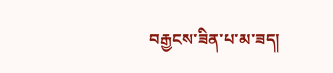བརྒྱངས་ཟིན་པ་མ་ཟད།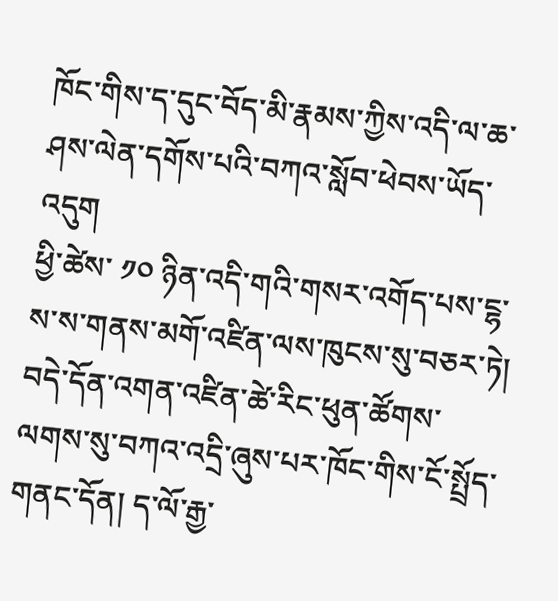ཁོང་གིས་ད་དུང་བོད་མི་རྣམས་ཀྱིས་འདི་ལ་ཆ་ཤས་ལེན་དགོས་པའི་བཀའ་སློབ་ཕེབས་ཡོད་འདུག
ཕྱི་ཚེས་ ༡༠ ཉིན་འདི་གའི་གསར་འགོད་པས་ངྷ་ས་ས་གནས་མགོ་འཛིན་ལས་ཁུངས་སུ་བཅར་ཏེ། བདེ་དོན་འགན་འཛིན་ཚེ་རིང་ཕུན་ཚོགས་ལགས་སུ་བཀའ་འདྲི་ཞུས་པར་ཁོང་གིས་ངོ་སྤྲོད་གནང་དོན། ད་ལོ་རྒྱ་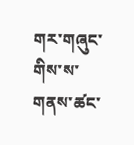གར་གཞུང་གིས་ས་གནས་ཚང་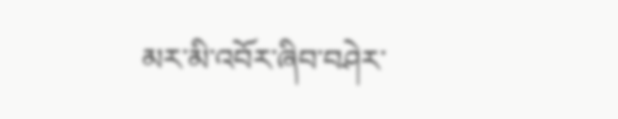མར་མི་འབོར་ཞིབ་བཤེར་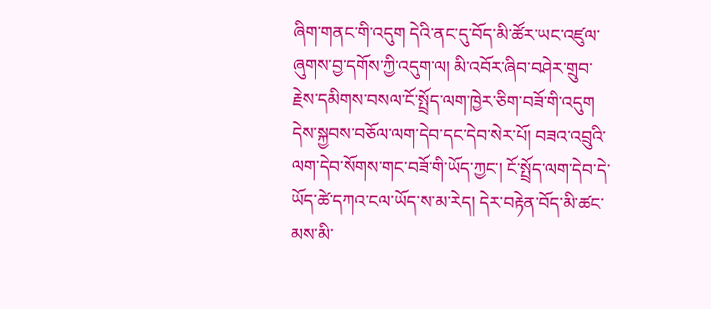ཞིག་གནང་གི་འདུག དེའི་ནང་དུ་བོད་མི་ཚོར་ཡང་འཛུལ་ཞུགས་བྱ་དགོས་ཀྱི་འདུག་ལ། མི་འབོར་ཞིབ་བཤེར་གྲུབ་རྗེས་དམིགས་བསལ་ངོ་སྤྲོད་ལག་ཁྱེར་ཅིག་བཟོ་གི་འདུག  དེས་སྐྱབས་བཅོལ་ལག་དེབ་དང་དེབ་སེར་པོ། བཟའ་འབྲུའི་ལག་དེབ་སོགས་གང་བཟོ་གི་ཡོད་ཀྱང་། ངོ་སྤྲོད་ལག་དེབ་དེ་ཡོད་ཚེ་དཀའ་ངལ་ཡོད་ས་མ་རེད། དེར་བརྟེན་བོད་མི་ཚང་མས་མི་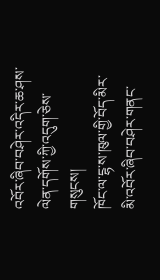འབོར་ཞིབ་བཤེར་འདིར་ཆ་ཤས་ལེན་དགོས་ཀྱི་འདུག་ཅེས་གསུངས།
ཁོང་ལ་ངྷ་ས་ཁུལ་གྱི་བོད་མིར་མི་འབོར་ཞིབ་བཤེར་གནང་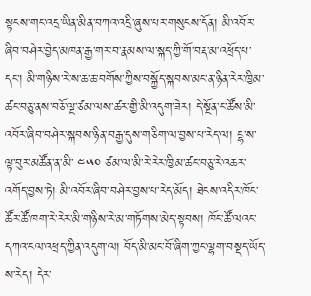སྟངས་གང་འདྲ་ཡིན་མིན་བཀའ་འདྲི་ཞུས་པར་གསུངས་དོན། མི་འབོར་ཞིབ་བཤེར་བྱེད་མཁན་རྒྱ་གར་བ་རྣམས་ལ་སྐད་ཀྱི་གོ་བརྡ་མ་འཕྲོད་པ་དང་། མི་གཉིས་རེ་ས་ཆ་ཆ་བགོས་ཀྱིས་བསྐྱོད་སྐབས་མང་ན་ཉིན་རེར་ཁྱིམ་ཚང་བཅུ་ནས་བཅོ་ལྔ་ཙམ་ལས་ཚར་གྱི་མི་འདུག་ཟེར། དེ་སྔོན་ང་ཚོས་མི་འབོར་ཞིབ་བཤེར་སྐབས་ཉིན་བརྒྱ་དུས་གཅིག་ལ་བྱས་པ་རེད་ལ། ངྷ་ས་ལྟ་བུར་མཚོན་ན་མི་ ༤༥༠ ཙམ་ལ་མི་རེ་རེར་ཁྱིམ་ཚང་བཅུ་རེ་འཆར་འགོད་བྱས་ཏེ། མི་འབོར་ཞིབ་བཤེར་བྱས་པ་རེད་མོད། ཐེངས་འདིར་ཁོང་ཚོར་ཚོ་ཁག་རེ་རེར་མི་གཉིས་རེ་མ་གཏོགས་མེད་སྟབས། ཁོང་ཚོ་ལའང་དཀའ་ངལ་འཕྲད་ཀྱིན་འདུག་ལ། བོད་མི་མང་བོ་ཞིག་ཀྱང་ལྷག་བསྡད་ཡོད་ས་རེད། དེར་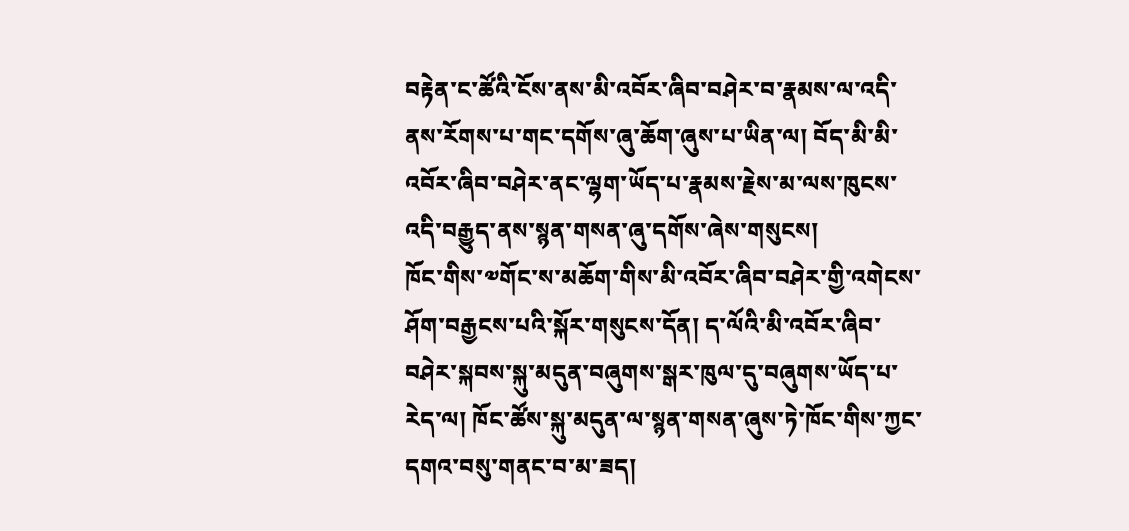བརྟེན་ང་ཚོའི་ངོས་ནས་མི་འབོར་ཞིབ་བཤེར་བ་རྣམས་ལ་འདི་ནས་རོགས་པ་གང་དགོས་ཞུ་ཆོག་ཞུས་པ་ཡིན་ལ། བོད་མི་མི་འབོར་ཞིབ་བཤེར་ནང་ལྷག་ཡོད་པ་རྣམས་རྗེས་མ་ལས་ཁུངས་འདི་བརྒྱུད་ནས་སྙན་གསན་ཞུ་དགོས་ཞེས་གསུངས།
ཁོང་གིས་༧གོང་ས་མཆོག་གིས་མི་འབོར་ཞིབ་བཤེར་གྱི་འགེངས་ཤོག་བརྒྱངས་པའི་སྐོར་གསུངས་དོན། ད་ལོའི་མི་འབོར་ཞིབ་བཤེར་སྐབས་སྐུ་མདུན་བཞུགས་སྒར་ཁུལ་དུ་བཞུགས་ཡོད་པ་རེད་ལ། ཁོང་ཚོས་སྐུ་མདུན་ལ་སྙན་གསན་ཞུས་ཏེ་ཁོང་གིས་ཀྱང་དགའ་བསུ་གནང་བ་མ་ཟད།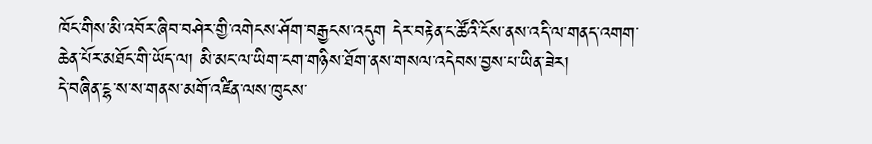ཁོང་གིས་མི་འབོར་ཞིབ་བཤེར་གྱི་འགེངས་ཤོག་བརྒྱངས་འདུག དེར་བརྟེན་ང་ཚོའི་ངོས་ནས་འདི་ལ་གནད་འགག་ཆེན་པོར་མཐོང་གི་ཡོད་ལ། མི་མང་ལ་ཡིག་ངག་གཉིས་ཐོག་ནས་གསལ་འདེབས་བྱས་པ་ཡིན་ཟེར།
དེ་བཞིན་ངྷ་ས་ས་གནས་མགོ་འཛིན་ལས་ཁུངས་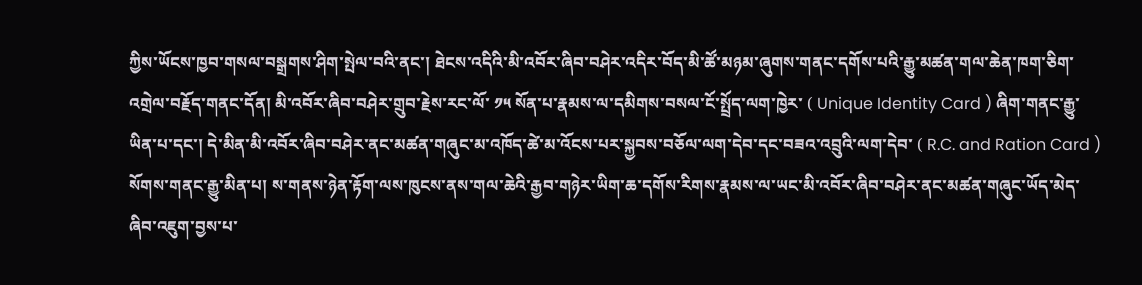ཀྱིས་ཡོངས་ཁྱབ་གསལ་བསྒྲགས་ཤིག་སྤེལ་བའི་ནང་། ཐེངས་འདིའི་མི་འབོར་ཞིབ་བཤེར་འདིར་བོད་མི་ཚོ་མཉམ་ཞུགས་གནང་དགོས་པའི་རྒྱུ་མཚན་གལ་ཆེན་ཁག་ཅིག་འགྲེལ་བརྗོད་གནང་དོན། མི་འབོར་ཞིབ་བཤེར་གྲུབ་རྗེས་རང་ལོ་ ༡༥ སོན་པ་རྣམས་ལ་དམིགས་བསལ་ངོ་སྤྲོད་ལག་ཁྱེར་ ( Unique Identity Card ) ཞིག་གནང་རྒྱུ་ཡིན་པ་དང་། དེ་མིན་མི་འབོར་ཞིབ་བཤེར་ནང་མཚན་གཞུང་མ་འཁོད་ཚེ་མ་འོངས་པར་སྐྱབས་བཅོལ་ལག་དེབ་དང་བཟའ་འབྲུའི་ལག་དེབ་ ( R.C. and Ration Card ) སོགས་གནང་རྒྱུ་མིན་པ། ས་གནས་ཉེན་རྟོག་ལས་ཁུངས་ནས་གལ་ཆེའི་རྒྱབ་གཉེར་ཡིག་ཆ་དགོས་རིགས་རྣམས་ལ་ཡང་མི་འབོར་ཞིབ་བཤེར་ནང་མཚན་གཞུང་ཡོད་མེད་ཞིབ་འཇུག་བྱས་པ་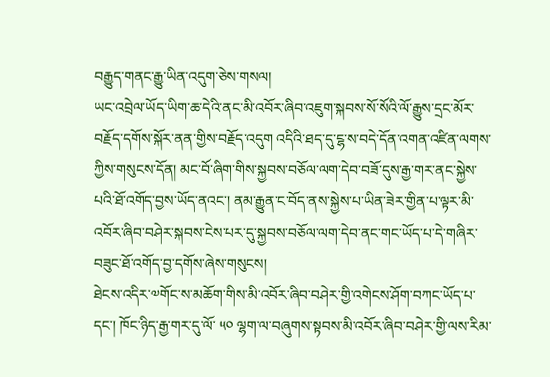བརྒྱུད་གནང་རྒྱུ་ཡིན་འདུག་ཅེས་གསལ།
ཡང་འབྲེལ་ཡོད་ཡིག་ཆ་དེའི་ནང་མི་འབོར་ཞིབ་འཇུག་སྐབས་སོ་སོའི་ལོ་རྒྱུས་དྲང་མོར་བརྗོད་དགོས་སྐོར་ནན་གྱིས་བརྗོད་འདུག འདིའི་ཐད་དུ་ངྷ་ས་བདེ་དོན་འགན་འཛིན་ལགས་ཀྱིས་གསུངས་དོན། མང་བོ་ཞིག་གིས་སྐྱབས་བཅོལ་ལག་དེབ་བཟོ་དུས་རྒྱ་གར་ནང་སྐྱེས་པའི་ཐོ་འགོད་བྱས་ཡོད་ནའང་། ནམ་རྒྱུན་ང་བོད་ནས་སྐྱེས་པ་ཡིན་ཟེར་གྱིན་པ་ལྟར་མི་འབོར་ཞིབ་བཤེར་སྐབས་ངེས་པར་དུ་སྐྱབས་བཅོལ་ལག་དེབ་ནང་གང་ཡོད་པ་དེ་གཞིར་བཟུང་ཐོ་འགོད་བྱ་དགོས་ཞེས་གསུངས།
ཐེངས་འདིར་༧གོང་ས་མཆོག་གིས་མི་འབོར་ཞིབ་བཤེར་གྱི་འགེངས་ཤོག་བཀང་ཡོད་པ་དང་། ཁོང་ཉིད་རྒྱ་གར་དུ་ལོ་ ༥༠ ལྷག་ལ་བཞུགས་སྟབས་མི་འབོར་ཞིབ་བཤེར་གྱི་ལས་རིམ་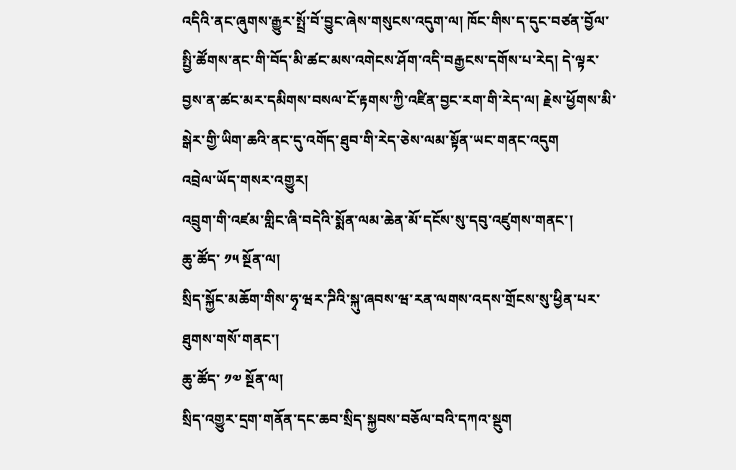འདིའི་ནང་ཞུགས་རྒྱུར་སྤྲོ་བོ་བྱུང་ཞེས་གསུངས་འདུག་ལ། ཁོང་གིས་ད་དུང་བཙན་བྱོལ་སྤྱི་ཚོགས་ནང་གི་བོད་མི་ཚང་མས་འགེངས་ཤོག་འདི་བརྒྱངས་དགོས་པ་རེད། དེ་ལྟར་བྱས་ན་ཚང་མར་དམིགས་བསལ་ངོ་རྟགས་ཀྱི་འཛིན་བྱང་རག་གི་རེད་ལ། རྗེས་ཕྱོགས་མི་སྒེར་གྱི་ཡིག་ཆའི་ནང་དུ་འགོད་ཐུབ་གི་རེད་ཅེས་ལམ་སྟོན་ཡང་གནང་འདུག
འབྲེལ་ཡོད་གསར་འགྱུར།
འབྲུག་གི་འཛམ་གླིང་ཞི་བདེའི་སྨོན་ལམ་ཆེན་མོ་དངོས་སུ་དབུ་འཛུགས་གནང་།
ཆུ་ཚོད་ ༡༥ སྔོན་ལ།
སྲིད་སྐྱོང་མཆོག་གིས་ཧྭ་ཝར་ཌིའི་སྐུ་ཞབས་ཝ་རན་ལགས་འདས་གྲོངས་སུ་ཕྱིན་པར་ཐུགས་གསོ་གནང་།
ཆུ་ཚོད་ ༡༧ སྔོན་ལ།
སྲིད་འགྱུར་དྲག་གནོན་དང་ཆབ་སྲིད་སྐྱབས་བཅོལ་བའི་དཀའ་སྡུག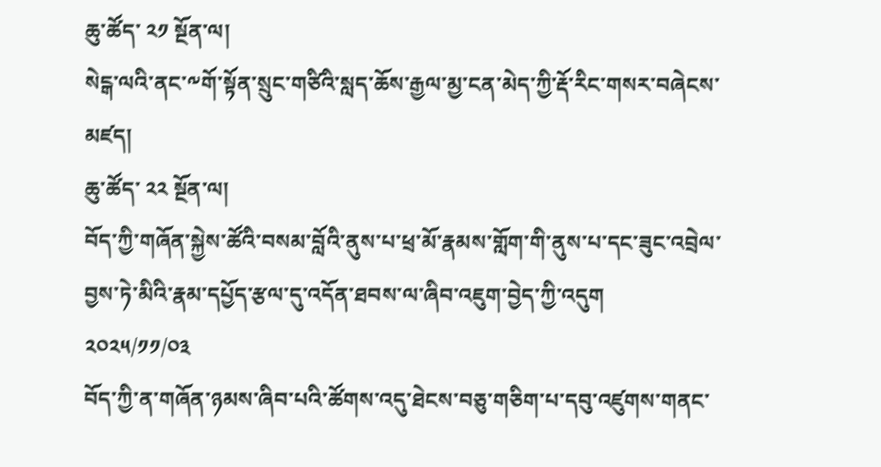ཆུ་ཚོད་ ༢༡ སྔོན་ལ།
སེངྒ་ལའི་ནང་༸གོ་སྟོན་སྲུང་གཙིའི་སླད་ཆོས་རྒྱལ་མྱ་ངན་མེད་ཀྱི་རྡོ་རིང་གསར་བཞེངས་མཛད།
ཆུ་ཚོད་ ༢༢ སྔོན་ལ།
བོད་ཀྱི་གཞོན་སྐྱེས་ཚོའི་བསམ་བློའི་ནུས་པ་ཕྲ་མོ་རྣམས་གློག་གི་ནུས་པ་དང་ཟུང་འབྲེལ་བྱས་ཏེ་མིའི་རྣམ་དཔྱོད་རྩལ་དུ་འདོན་ཐབས་ལ་ཞིབ་འཇུག་བྱེད་ཀྱི་འདུག
༢༠༢༥/༡༡/༠༣
བོད་ཀྱི་ན་གཞོན་ཉམས་ཞིབ་པའི་ཚོགས་འདུ་ཐེངས་བཅུ་གཅིག་པ་དབུ་འཛུགས་གནང་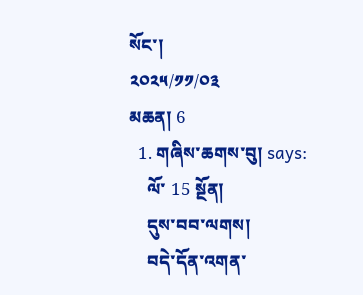སོང་།
༢༠༢༥/༡༡/༠༣
མཆན། 6
  1. གཞིས་ཆགས་བུ། says:
    ལོ་ 15 སྔོན།
    དུས་བབ་ལགས།
    བདེ་དོན་འགན་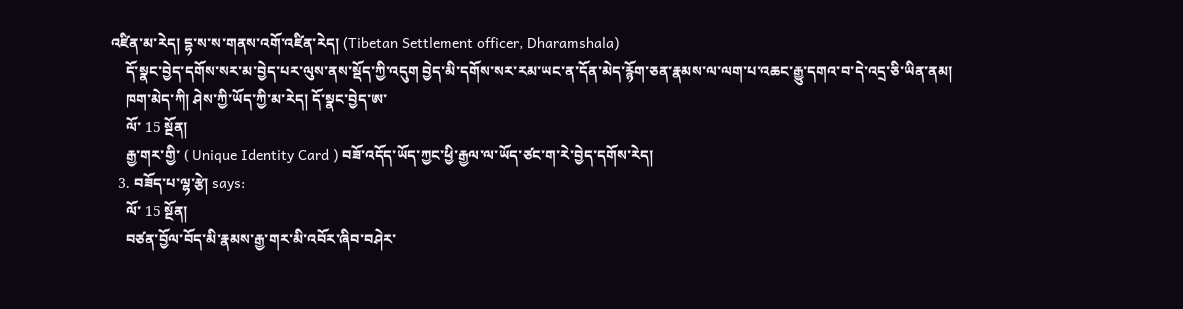འཛིན་མ་རེད། དྷ་ས་ས་གནས་འགོ་འཛིན་རེད། (Tibetan Settlement officer, Dharamshala)
    དོ་སྣང་བྱེད་དགོས་སར་མ་བྱེད་པར་ལུས་ནས་སྡོད་ཀྱི་འདུག བྱེད་མི་དགོས་སར་རམ་ཡང་ན་དོན་མེད་རྙོག་ཅན་རྣམས་ལ་ལག་པ་འཆང་རྒྱུ་དགའ་བ་དེ་འདྲ་ཅི་ཡིན་ནམ།
    ཁག་མེད་ཀི། ཤེས་ཀྱི་ཡོད་ཀྱི་མ་རེད། དོ་སྣང་བྱེད་ཨ་
    ལོ་ 15 སྔོན།
    རྒྱ་གར་གྱི་ ( Unique Identity Card ) བཟོ་འདོད་ཡོད་ཀྱང་ཕྱི་རྒྱལ་ལ་ཡོད་ཙང་ག་རེ་བྱེད་དགོས་རེད།
  3. བཟོད་པ་ལྷ་རྩེ། says:
    ལོ་ 15 སྔོན།
    བཙན་བྱོལ་བོད་མི་རྣམས་རྒྱ་གར་མི་འབོར་ཞིབ་བཤེར་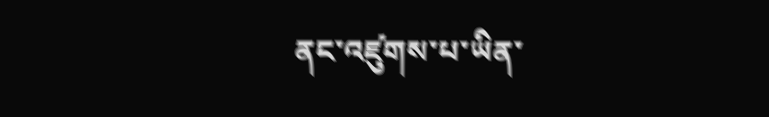ནང་འཛུགས་པ་ཡིན་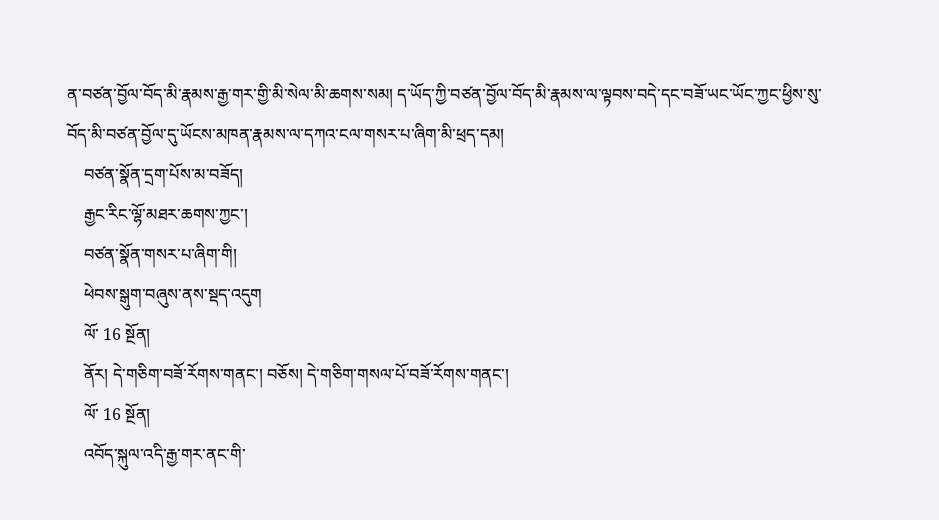ན་བཙན་བྱོལ་བོད་མི་རྣམས་རྒྱ་གར་གྱི་མི་སེལ་མི་ཆགས་སམ། ད་ཡོད་ཀྱི་བཙན་བྱོལ་བོད་མི་རྣམས་ལ་ལྟབས་བདེ་དང་བཟོ་ཡང་ཡོང་ཀྱང་ཕྱིས་སུ་བོད་མི་བཙན་བྱོལ་དུ་ཡོངས་མཁན་རྣམས་ལ་དཀའ་ངལ་གསར་པ་ཞིག་མི་ཕྲད་དམ།
    བཙན་སྣོན་དྲག་པོས་མ་བཟོད།
    རྒྱང་རིང་ལྷོ་མཐར་ཆགས་ཀྱང་།
    བཙན་སྣོན་གསར་པ་ཞིག་གི།
    ཕེབས་སྒུག་བཞུས་ནས་སྡད་འདུག
    ལོ་ 16 སྔོན།
    ནོར། དེ་གཅིག་བཟོ་རོགས་གནང་། བཅོས། དེ་གཅིག་གསལ་པོ་བཟོ་རོགས་གནང་།
    ལོ་ 16 སྔོན།
    འབོད་སྐུལ་འདི་རྒྱ་གར་ནང་གི་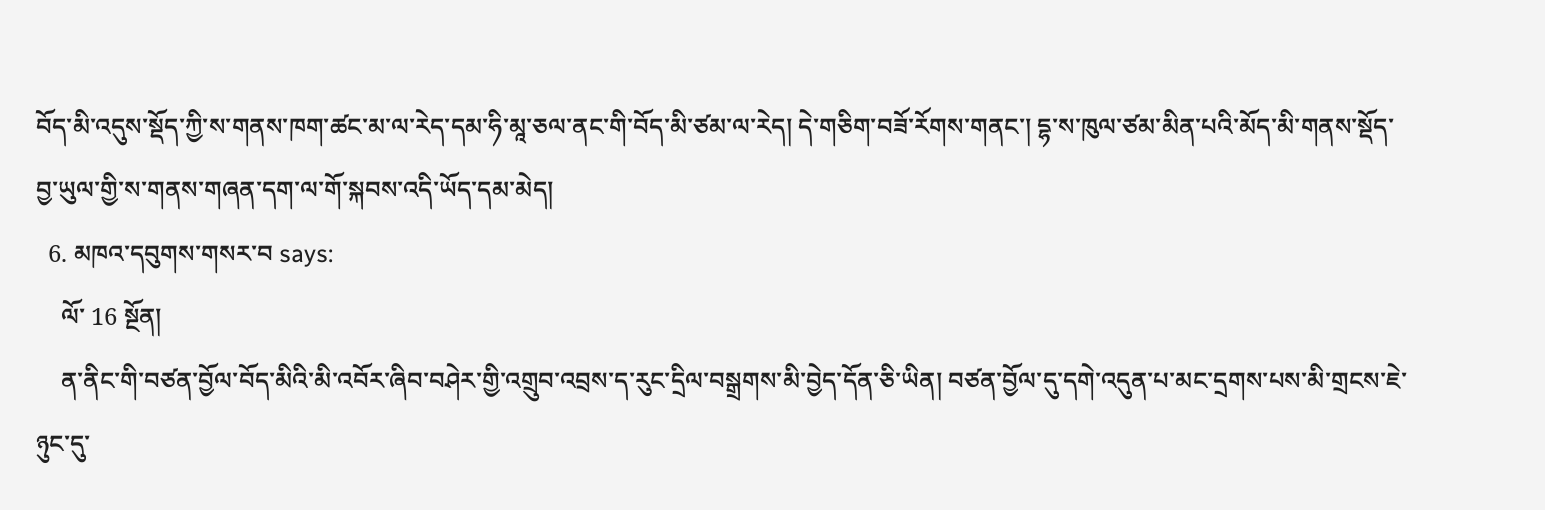བོད་མི་འདུས་སྡོད་ཀྱི་ས་གནས་ཁག་ཚང་མ་ལ་རེད་དམ་ཧི་མཱ་ཅལ་ནང་གི་བོད་མི་ཙམ་ལ་རེད། དེ་གཅིག་བཟོ་རོགས་གནང་། དྷ་ས་ཁུལ་ཙམ་མིན་པའི་མོད་མི་གནས་སྡོད་བྱ་ཡུལ་གྱི་ས་གནས་གཞན་དག་ལ་གོ་སྐབས་འདི་ཡོད་དམ་མེད།
  6. མཁའ་དབུགས་གསར་བ says:
    ལོ་ 16 སྔོན།
    ན་ནིང་གི་བཙན་བྱོལ་བོད་མིའི་མི་འབོར་ཞིབ་བཤེར་གྱི་འགྲུབ་འབྲས་ད་རུང་དྲིལ་བསྒྲགས་མི་བྱེད་དོན་ཅི་ཡིན། བཙན་བྱོལ་དུ་དགེ་འདུན་པ་མང་དྲགས་པས་མི་གྲངས་ཇེ་ཉུང་དུ་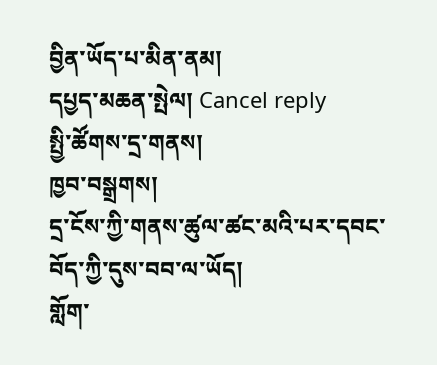བྱིན་ཡོད་པ་མིན་ནམ།
དཔྱད་མཆན་སྤེལ། Cancel reply
སྤྱི་ཚོགས་དྲ་གནས།
ཁྱབ་བསྒྲགས།
དྲ་ངོས་ཀྱི་གནས་ཚུལ་ཚང་མའི་པར་དབང་བོད་ཀྱི་དུས་བབ་ལ་ཡོད།
གློག་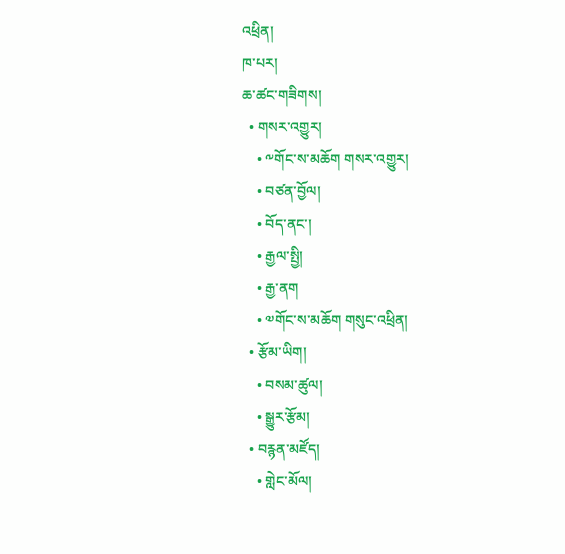འཕྲིན།
ཁ་པར།
ཆ་ཚང་གཟིགས།
  • གསར་འགྱུར།
    • ༸གོང་ས་མཆོག གསར་འགྱུར།
    • བཙན་བྱོལ།
    • བོད་ནང་།
    • རྒྱལ་སྤྱི།
    • རྒྱ་ནག
    • ༧གོང་ས་མཆོག གསུང་འཕྲིན།
  • རྩོམ་ཡིག།
    • བསམ་ཚུལ།
    • སྒྱུར་རྩོམ།
  • བརྙན་མཛོད།
    • གླེང་མོལ།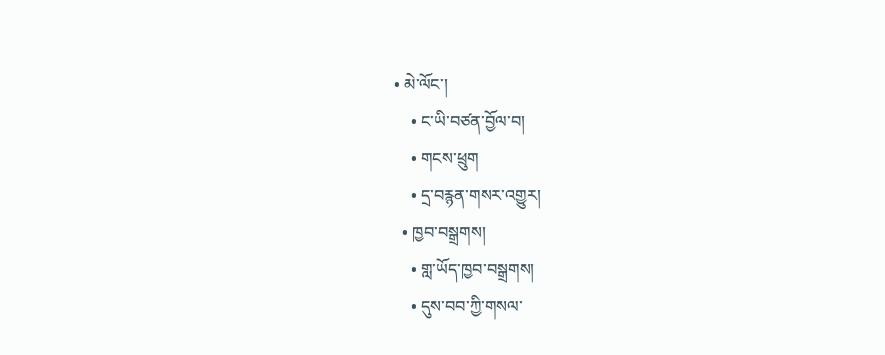• མེ་ལོང་།
    • ང་ཡི་བཙན་བྱོལ་བ།
    • གངས་ཕྲུག
    • དྲ་བརྙན་གསར་འགྱུར།
  • ཁྱབ་བསྒྲགས།
    • གླ་ཡོད་ཁྱབ་བསྒྲགས།
    • དུས་བབ་ཀྱི་གསལ་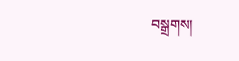བསྒྲགས།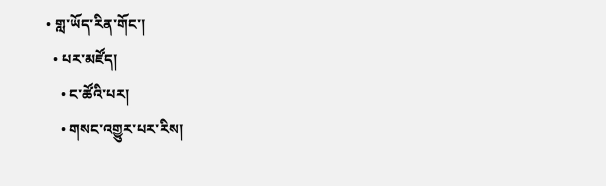• གླ་ཡོད་རིན་གོང་།
  • པར་མཛོད།
    • ང་ཚོའི་པར།
    • གསང་འགྱུར་པར་རིས།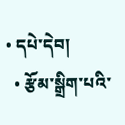• དཔེ་དེབ།
  • རྩོམ་སྒྲིག་པའི་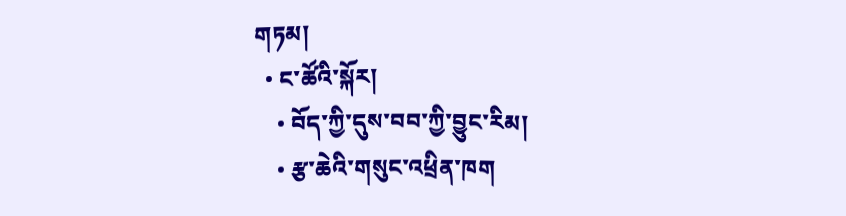གཏམ།
  • ང་ཚོའི་སྐོར།
    • བོད་ཀྱི་དུས་བབ་ཀྱི་བྱུང་རིམ།
    • རྩ་ཆེའི་གསུང་འཕྲིན་ཁག